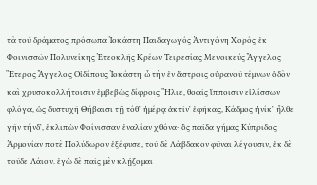τὰ τοῦ δράματος πρόσωπα Ἰοκάστη Παιδαγωγός Ἀντιγόνη Χορός ἐκ Φοινισσῶν Πολυνείκης Ἐτεοκλῆς Κρέων Τειρεσίας Μενοικεύς Ἄγγελος Ἕτερος Ἄγγελος Οἰδίπους Ἰοκάστη ὦ τὴν ἐν ἄστροις οὐρανοῦ τέμνων ὁδὸν καὶ χρυσοκολλήτοισιν ἐμβεβὼς δίφροις Ἥλιε, θοαῖς ἵπποισιν εἱλίσσων φλόγα, ὡς δυστυχῆ Θήβαισι τῇ τόθʼ ἡμέρᾳ ἀκτῖνʼ ἐφῆκας, Κάδμος ἡνίκʼ ἦλθε γῆν τήνδʼ, ἐκλιπὼν Φοίνισσαν ἐναλίαν χθόνα· ὃς παῖδα γήμας Κύπριδος Ἁρμονίαν ποτὲ Πολύδωρον ἐξέφυσε, τοῦ δὲ Λάβδακον φῦναι λέγουσιν, ἐκ δὲ τοῦδε Λάιον. ἐγὼ δὲ παῖς μὲν κλῄζομαι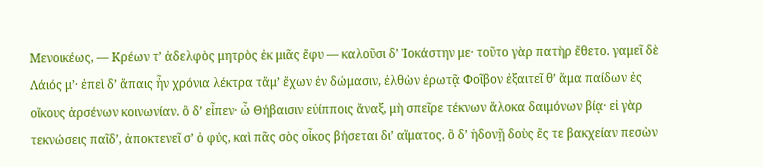Μενοικέως, — Κρέων τʼ ἀδελφὸς μητρὸς ἐκ μιᾶς ἔφυ — καλοῦσι δʼ Ἰοκάστην με· τοῦτο γὰρ πατὴρ ἔθετο. γαμεῖ δὲ Λάιός μʼ· ἐπεὶ δʼ ἄπαις ἦν χρόνια λέκτρα τἄμʼ ἔχων ἐν δώμασιν, ἐλθὼν ἐρωτᾷ Φοῖβον ἐξαιτεῖ θʼ ἅμα παίδων ἐς οἴκους ἀρσένων κοινωνίαν. ὃ δʼ εἶπεν· ὦ Θήβαισιν εὐίπποις ἄναξ, μὴ σπεῖρε τέκνων ἄλοκα δαιμόνων βίᾳ· εἰ γὰρ τεκνώσεις παῖδʼ, ἀποκτενεῖ σʼ ὁ φύς, καὶ πᾶς σὸς οἶκος βήσεται διʼ αἵματος. ὃ δʼ ἡδονῇ δοὺς ἔς τε βακχείαν πεσὼν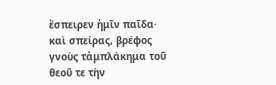ἔσπειρεν ἡμῖν παῖδα· καὶ σπείρας, βρέφος γνοὺς τἀμπλάκημα τοῦ θεοῦ τε τὴν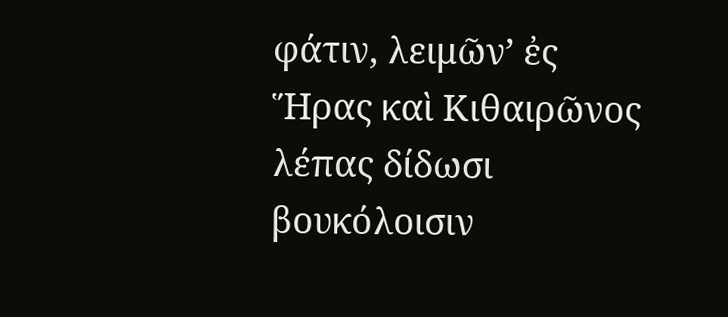φάτιν, λειμῶνʼ ἐς Ἥρας καὶ Κιθαιρῶνος λέπας δίδωσι βουκόλοισιν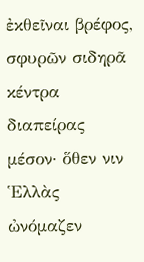ἐκθεῖναι βρέφος, σφυρῶν σιδηρᾶ κέντρα διαπείρας μέσον· ὅθεν νιν Ἑλλὰς ὠνόμαζεν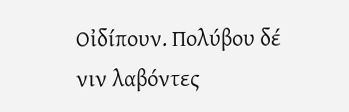Οἰδίπουν. Πολύβου δέ νιν λαβόντες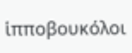ἱπποβουκόλοι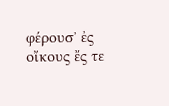φέρουσʼ ἐς οἴκους ἔς τε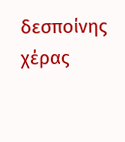δεσποίνης χέρας